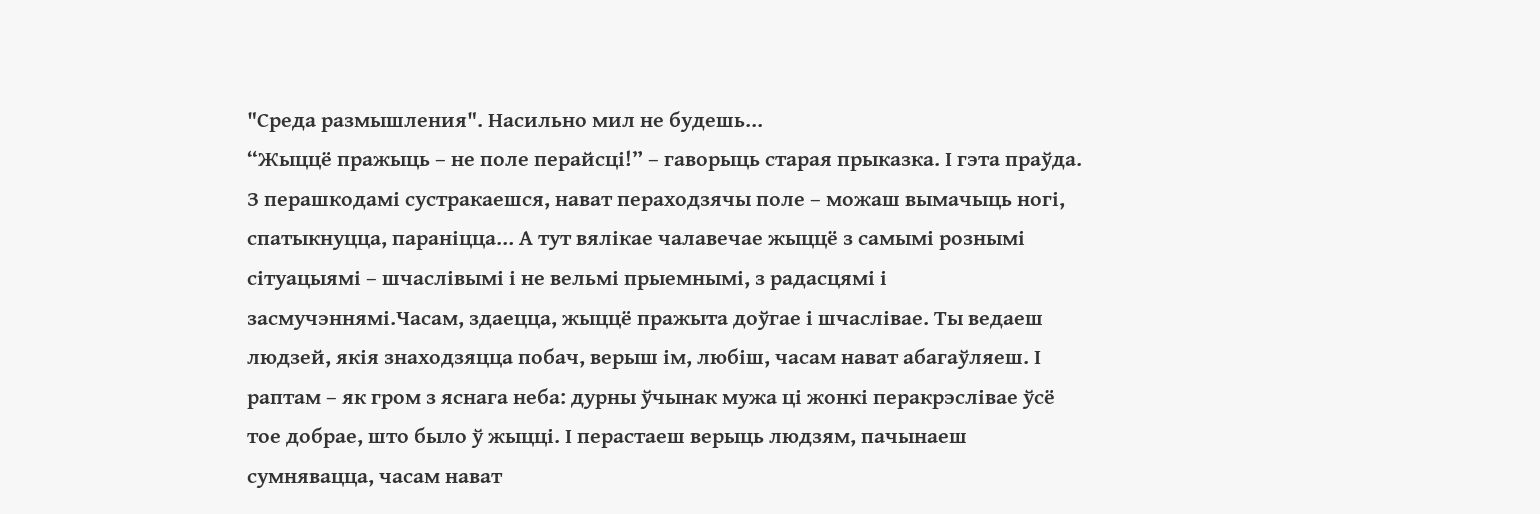"Среда размышления". Насильно мил не будешь...
“Жыццё пражыць – не поле перайсці!” – гаворыць старая прыказка. І гэта праўда. З перашкодамі сустракаешся, нават пераходзячы поле – можаш вымачыць ногі, спатыкнуцца, параніцца… А тут вялікае чалавечае жыццё з самымі рознымі сітуацыямі – шчаслівымі і не вельмі прыемнымі, з радасцямі і засмучэннямі.Часам, здаецца, жыццё пражыта доўгае і шчаслівае. Ты ведаеш людзей, якія знаходзяцца побач, верыш ім, любіш, часам нават абагаўляеш. І раптам – як гром з яснага неба: дурны ўчынак мужа ці жонкі перакрэслівае ўсё тое добрае, што было ў жыцці. І перастаеш верыць людзям, пачынаеш сумнявацца, часам нават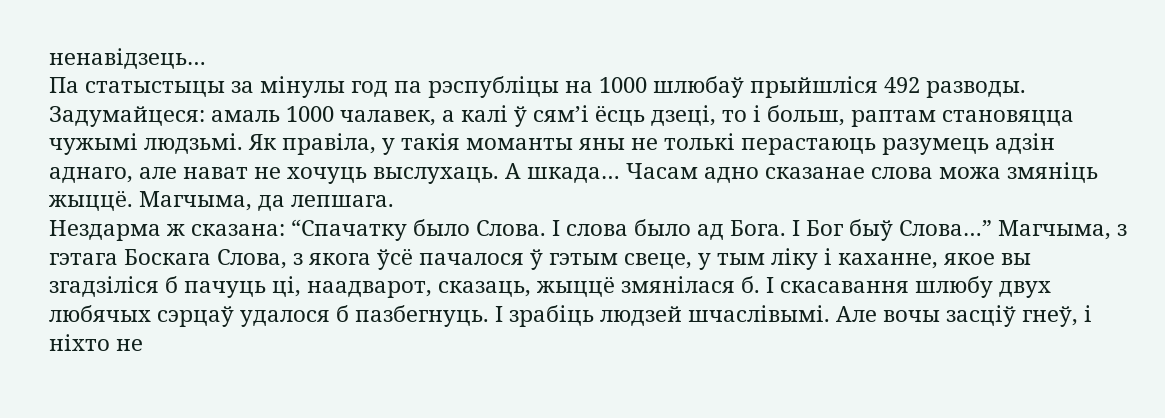ненавідзець…
Па статыстыцы за мінулы год па рэспубліцы на 1000 шлюбаў прыйшліся 492 разводы. Задумайцеся: амаль 1000 чалавек, а калі ў сям’і ёсць дзеці, то і больш, раптам становяцца чужымі людзьмі. Як правіла, у такія моманты яны не толькі перастаюць разумець адзін аднаго, але нават не хочуць выслухаць. А шкада… Часам адно сказанае слова можа змяніць жыццё. Магчыма, да лепшага.
Нездарма ж сказана: “Спачатку было Слова. І слова было ад Бога. І Бог быў Слова…” Магчыма, з гэтага Боскага Слова, з якога ўсё пачалося ў гэтым свеце, у тым ліку і каханне, якое вы згадзіліся б пачуць ці, наадварот, сказаць, жыццё змянілася б. І скасавання шлюбу двух любячых сэрцаў удалося б пазбегнуць. І зрабіць людзей шчаслівымі. Але вочы засціў гнеў, і ніхто не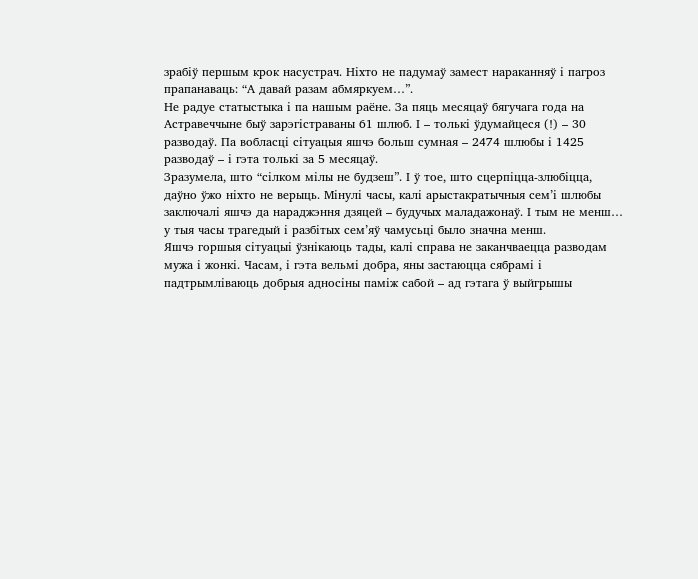зрабіў першым крок насустрач. Ніхто не падумаў замест нараканняў і пагроз прапанаваць: “А давай разам абмяркуем…”.
Не радуе статыстыка і па нашым раёне. За пяць месяцаў бягучага года на Астравеччыне быў зарэгістраваны 61 шлюб. І – толькі ўдумайцеся (!) – 30 разводаў. Па вобласці сітуацыя яшчэ больш сумная – 2474 шлюбы і 1425 разводаў – і гэта толькі за 5 месяцаў.
Зразумела, што “сілком мілы не будзеш”. І ў тое, што сцерпіцца-злюбіцца, даўно ўжо ніхто не верыць. Мінулі часы, калі арыстакратычныя сем’і шлюбы заключалі яшчэ да нараджэння дзяцей – будучых маладажонаў. І тым не менш… у тыя часы трагедый і разбітых сем’яў чамусьці было значна менш.
Яшчэ горшыя сітуацыі ўзнікаюць тады, калі справа не заканчваецца разводам мужа і жонкі. Часам, і гэта вельмі добра, яны застаюцца сябрамі і падтрымліваюць добрыя адносіны паміж сабой – ад гэтага ў выйгрышы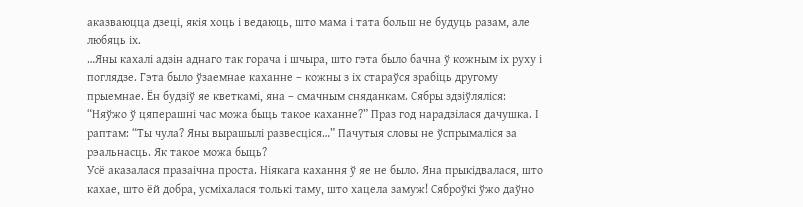аказваюцца дзеці, якія хоць і ведаюць, што мама і тата больш не будуць разам, але любяць іх.
…Яны кахалі адзін аднаго так горача і шчыра, што гэта было бачна ў кожным іх руху і поглядзе. Гэта было ўзаемнае каханне – кожны з іх стараўся зрабіць другому прыемнае. Ён будзіў яе кветкамі, яна – смачным сняданкам. Сябры здзіўляліся: “Няўжо ў цяперашні час можа быць такое каханне?” Праз год нарадзілася дачушка. І раптам: “Ты чула? Яны вырашылі развесціся…” Пачутыя словы не ўспрымаліся за рэальнасць. Як такое можа быць?
Усё аказалася празаічна проста. Ніякага кахання ў яе не было. Яна прыкідвалася, што кахае, што ёй добра, усміхалася толькі таму, што хацела замуж! Сяброўкі ўжо даўно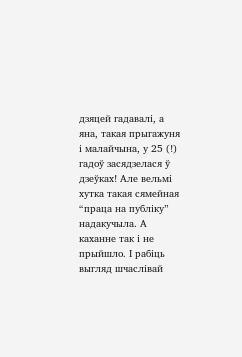дзяцей гадавалі, а яна, такая прыгажуня і малайчына, у 25 (!) гадоў засядзелася ў дзеўках! Але вельмі хутка такая сямейная “праца на публіку” надакучыла. А каханне так і не прыйшло. І рабіць выгляд шчаслівай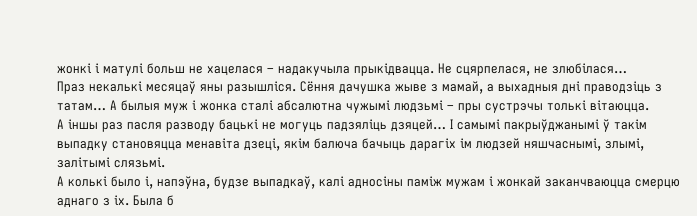жонкі і матулі больш не хацелася – надакучыла прыкідвацца. Не сцярпелася, не злюбілася…
Праз некалькі месяцаў яны разышліся. Сёння дачушка жыве з мамай, а выхадныя дні праводзіць з татам… А былыя муж і жонка сталі абсалютна чужымі людзьмі – пры сустрэчы толькі вітаюцца.
А іншы раз пасля разводу бацькі не могуць падзяліць дзяцей… І самымі пакрыўджанымі ў такім выпадку становяцца менавіта дзеці, якім балюча бачыць дарагіх ім людзей няшчаснымі, злымі, залітымі слязьмі.
А колькі было і, напэўна, будзе выпадкаў, калі адносіны паміж мужам і жонкай заканчваюцца смерцю аднаго з іх. Была б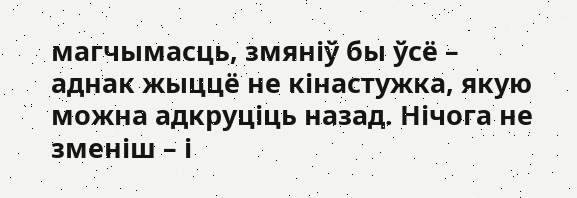магчымасць, змяніў бы ўсё – аднак жыццё не кінастужка, якую можна адкруціць назад. Нічога не зменіш – і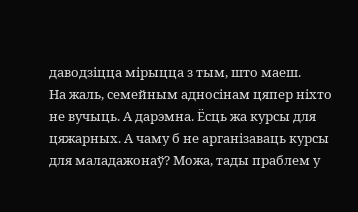даводзіцца мірыцца з тым, што маеш.
На жаль, семейным адносінам цяпер ніхто не вучыць. А дарэмна. Ёсць жа курсы для цяжарных. А чаму б не арганізаваць курсы для маладажонаў? Можа, тады праблем у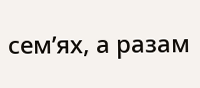сем’ях, а разам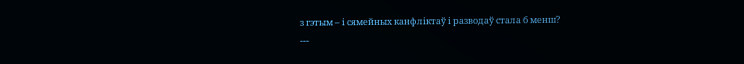з гэтым – і сямейных канфліктаў і разводаў стала б менш?
---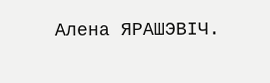Алена ЯРАШЭВІЧ.